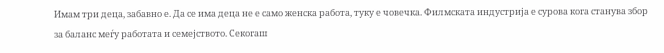Имам три деца, забавно е. Да се има деца не е само женска работа, туку е човечка. Филмската индустрија е сурова кога станува збор за баланс меѓу работата и семејството. Секогаш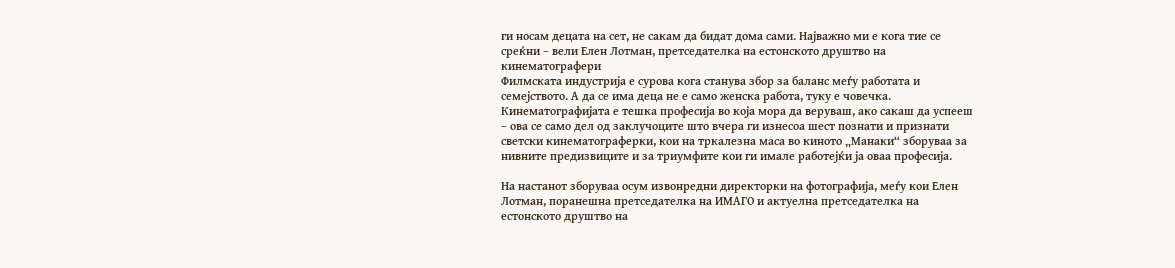ги носам децата на сет, не сакам да бидат дома сами. Најважно ми е кога тие се среќни – вели Елен Лотман, претседателка на естонското друштво на кинематографери
Филмската индустрија е сурова кога станува збор за баланс меѓу работата и семејството. А да се има деца не е само женска работа, туку е човечка. Кинематографијата е тешка професија во која мора да веруваш, ако сакаш да успееш – ова се само дел од заклучоците што вчера ги изнесоа шест познати и признати светски кинематограферки, кои на тркалезна маса во киното „Манаки“ зборуваа за нивните предизвиците и за триумфите кои ги имале работејќи ја оваа професија.

На настанот зборуваа осум извонредни директорки на фотографија, меѓу кои Елен Лотман, поранешна претседателка на ИМАГО и актуелна претседателка на естонското друштво на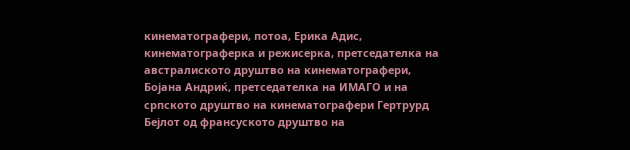кинематографери, потоа, Ерика Адис, кинематограферка и режисерка, претседателка на австралиското друштво на кинематографери, Бојана Андриќ, претседателка на ИМАГО и на српското друштво на кинематографери Гертрурд Бејлот од франсуското друштво на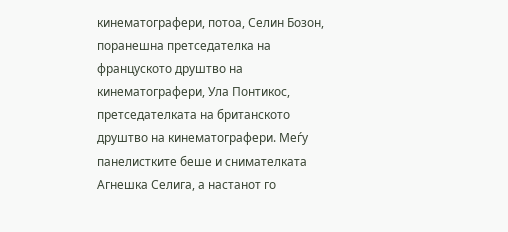кинематографери, потоа, Селин Бозон, поранешна претседателка на француското друштво на кинематографери, Ула Понтикос, претседателката на британското друштво на кинематографери. Меѓу панелистките беше и снимателката Агнешка Селига, а настанот го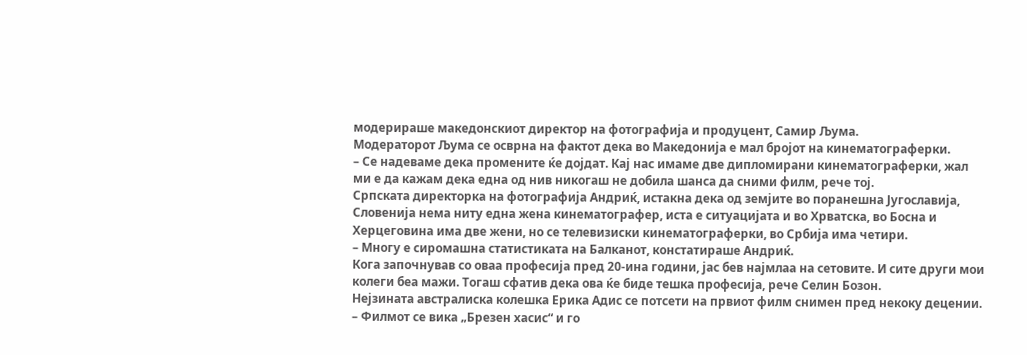модерираше македонскиот директор на фотографија и продуцент, Самир Љума.
Модераторот Љума се осврна на фактот дека во Македонија е мал бројот на кинематограферки.
– Се надеваме дека промените ќе дојдат. Кај нас имаме две дипломирани кинематограферки, жал ми е да кажам дека една од нив никогаш не добила шанса да сними филм, рече тој.
Српската директорка на фотографија Андриќ, истакна дека од земјите во поранешна Југославија, Словенија нема ниту една жена кинематографер, иста е ситуацијата и во Хрватска, во Босна и Херцеговина има две жени, но се телевизиски кинематограферки, во Србија има четири.
– Многу е сиромашна статистиката на Балканот, констатираше Андриќ.
Кога започнував со оваа професија пред 20-ина години, јас бев најмлаа на сетовите. И сите други мои колеги беа мажи. Тогаш сфатив дека ова ќе биде тешка професија, рече Селин Бозон.
Нејзината австралиска колешка Ерика Адис се потсети на првиот филм снимен пред некоку децении.
– Филмот се вика „Брезен хасис“ и го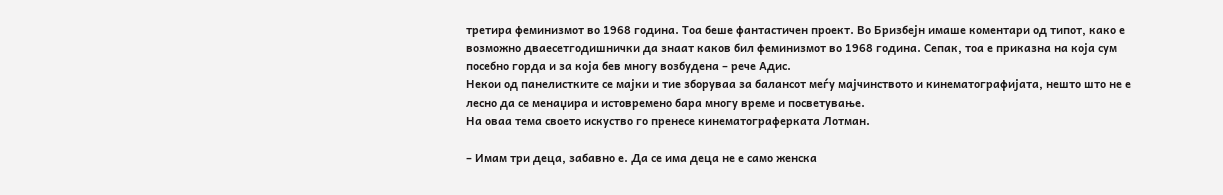третира феминизмот во 1968 година. Тоа беше фантастичен проект. Во Бризбејн имаше коментари од типот, како е возможно дваесетгодишнички да знаат каков бил феминизмот во 1968 година. Сепак, тоа е приказна на која сум посебно горда и за која бев многу возбудена – рече Адис.
Некои од панелистките се мајки и тие зборуваа за балансот меѓу мајчинството и кинематографијата, нешто што не е лесно да се менаџира и истовремено бара многу време и посветување.
На оваа тема своето искуство го пренесе кинематограферката Лотман.

– Имам три деца, забавно е. Да се има деца не е само женска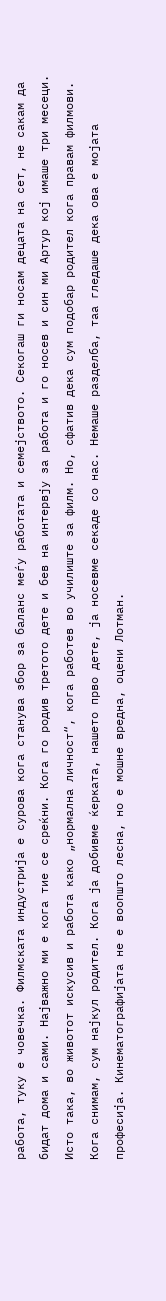работа, туку е човечка. Филмската индустрија е сурова кога станува збор за баланс меѓу работата и семејството. Секогаш ги носам децата на сет, не сакам да бидат дома и сами. Најважно ми е кога тие се среќни. Кога го родив третото дете и бев на интервју за работа и го носев и син ми Артур кој имаше три месеци. Исто така, во животот искусив и работа како „нормална личност“, кога работев во училиште за филм. Но, сфатив дека сум подобар родител кога правам филмови. Кога снимам, сум најкул родител. Кога ја добивме ќерката, нашето прво дете, ја носевме секаде со нас. Немаше разделба, таа гледаше дека ова е мојата професија. Кинематографијата не е воопшто лесна, но е мошне вредна, оцени Лотман.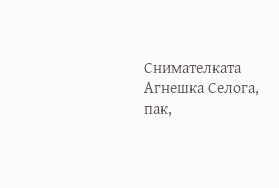Снимателката Агнешка Селога, пак,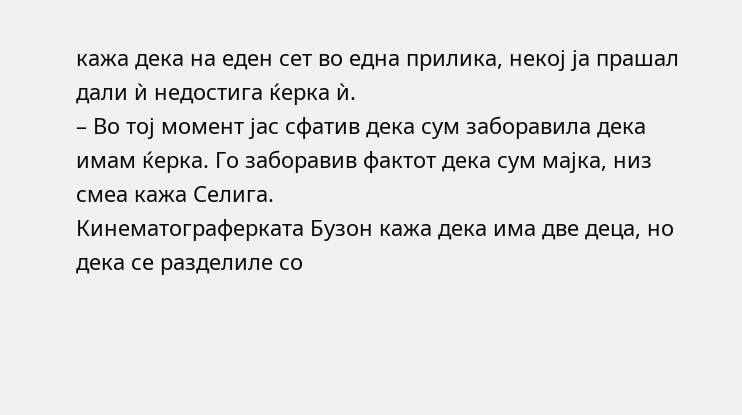кажа дека на еден сет во една прилика, некој ја прашал дали ѝ недостига ќерка ѝ.
– Во тој момент јас сфатив дека сум заборавила дека имам ќерка. Го заборавив фактот дека сум мајка, низ смеа кажа Селига.
Кинематограферката Бузон кажа дека има две деца, но дека се разделиле со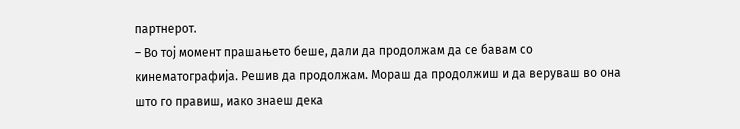партнерот.
– Во тој момент прашањето беше, дали да продолжам да се бавам со кинематографија. Решив да продолжам. Мораш да продолжиш и да веруваш во она што го правиш, иако знаеш дека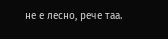не е лесно, рече таа.